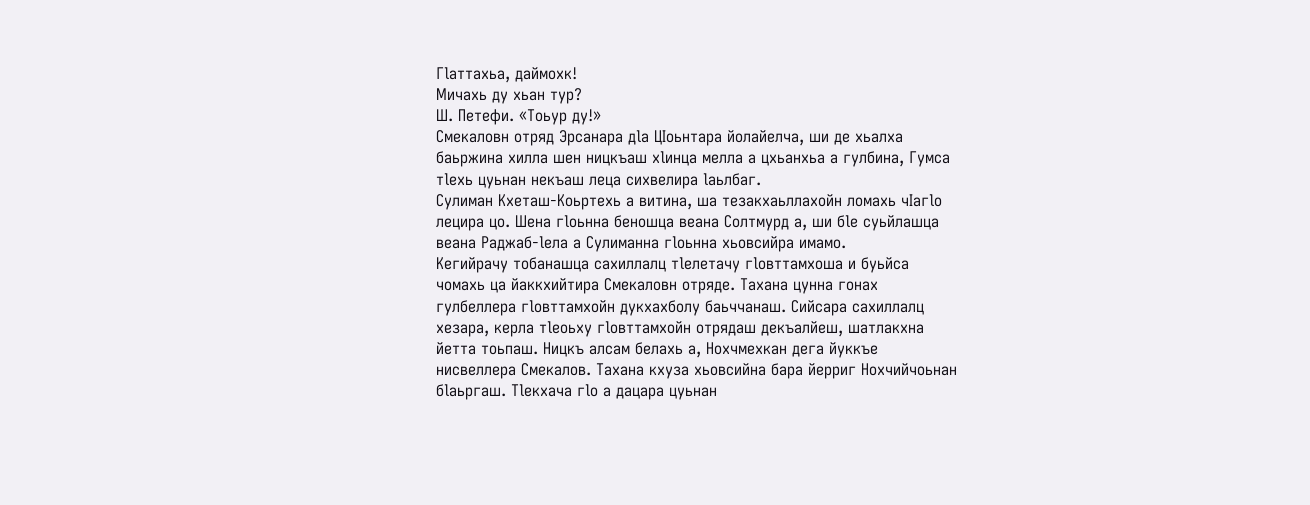Гӏаттахьа, даймохк!
Мичахь ду хьан тур?
Ш. Петефи. «Тоьур ду!»
Смекаловн отряд Эрсанара дӏа ЦІоьнтара йолайелча, ши де хьалха баьржина хилла шен ницкъаш хӏинца мелла а цхьанхьа а гулбина, Гумса тӏехь цуьнан некъаш леца сихвелира ӏаьлбаг.
Сулиман Кхеташ-Коьртехь а витина, ша тезакхаьллахойн ломахь чІагӏо лецира цо. Шена гӏоьнна беношца веана Солтмурд а, ши бӏе суьйлашца веана Раджаб-ӏела а Сулиманна гӏоьнна хьовсийра имамо.
Кегийрачу тобанашца сахиллалц тӏелетачу гӏовттамхоша и буьйса чомахь ца йаккхийтира Смекаловн отряде. Тахана цунна гонах гулбеллера гӏовттамхойн дукхахболу баьччанаш. Сийсара сахиллалц хезара, керла тӏеоьху гӏовттамхойн отрядаш декъалйеш, шатлакхна йетта тоьпаш. Ницкъ алсам белахь а, Нохчмехкан дега йуккъе нисвеллера Смекалов. Тахана кхуза хьовсийна бара йерриг Нохчийчоьнан бӏаьргаш. Тӏекхача гӏо а дацара цуьнан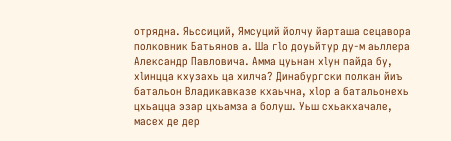отрядна. Яьссиций, Ямсуций йолчу йарташа сецавора полковник Батьянов а. Ша гӏо доуьйтур ду-м аьллера Александр Павловича. Амма цуьнан хӏун пайда бу, хӏинцца кхузахь ца хилча? Динабургски полкан йиъ батальон Владикавказе кхаьчна, хӏор а батальонехь цхьацца эзар цхьамза а болуш. Уьш схьакхачале, масех де дер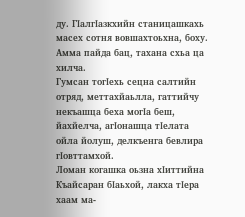ду. Гӏалгӏазкхийн станицашкахь масех сотня вовшахтоьхна, боху. Амма пайда бац, тахана схьа ца хилча.
Гумсан тогӏехь сецна салтийн отряд, меттахйаьлла, гаттийчу некъашца беха могӏа беш, йахйелча, агӏонашца тӏелата ойла йолуш, делкъенга бевлира гӏовттамхой.
Ломан когашка оьзна хӏиттийна Къайсаран бӏаьхой, лакха тӏера хаам ма-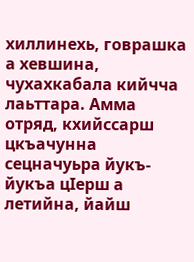хиллинехь, говрашка а хевшина, чухахкабала кийчча лаьттара. Амма отряд, кхийссарш цкъачунна сецначуьра йукъ-йукъа цӏерш а летийна, йайш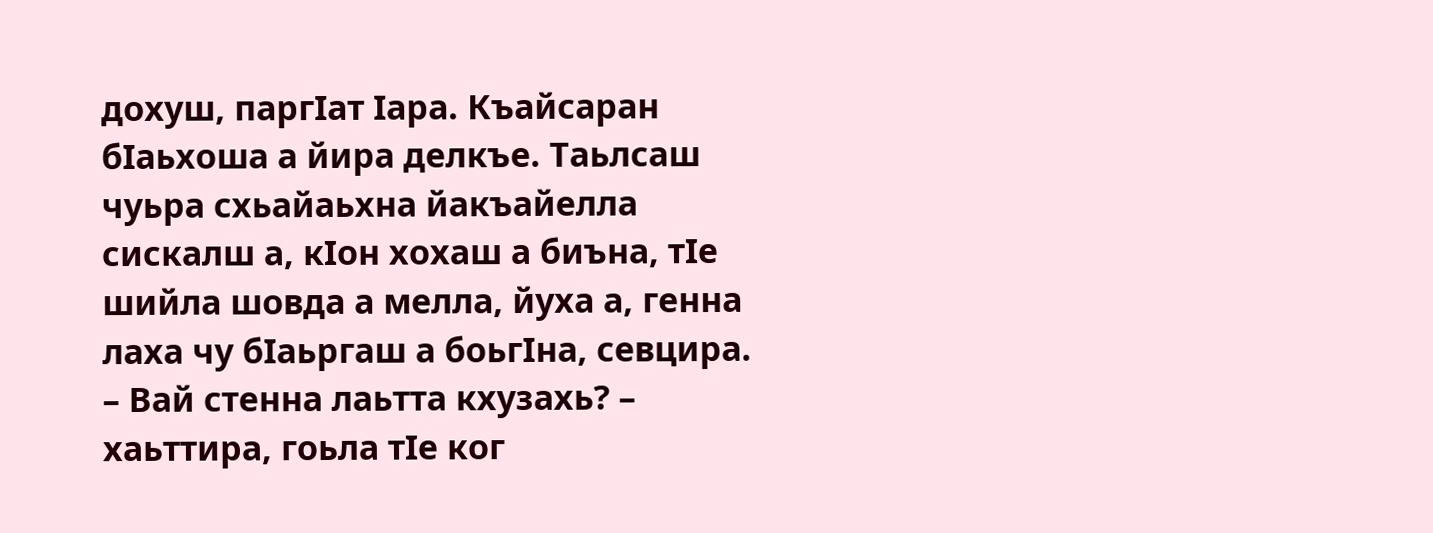дохуш, паргӏат ӏара. Къайсаран бӏаьхоша а йира делкъе. Таьлсаш чуьра схьайаьхна йакъайелла сискалш а, кӀон хохаш а биъна, тӏе шийла шовда а мелла, йуха а, генна лаха чу бӏаьргаш а боьгӏна, севцира.
– Вай стенна лаьтта кхузахь? – хаьттира, гоьла тӏе ког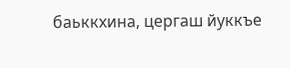баьккхина, цергаш йуккъе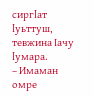сиргӏат ӏуьттуш, тевжина Іачу ӏумара.
– Имаман омре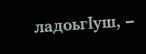ладоьгӏуш, –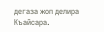дегаза жоп делира Къайсара.